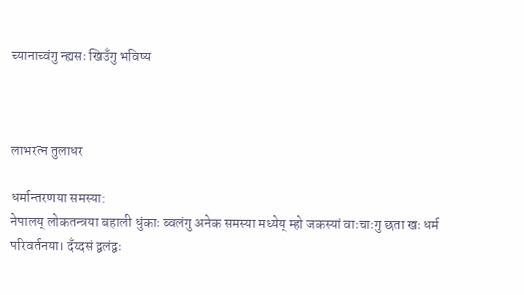च्यानाच्वंगु न्ह्यसः खिउँगु भविष्य



लाभरत्न तुलाधर

धर्मान्तरणया समस्या:
नेपालय् लोकतन्त्रया बहाली धुंकाः ब्वलंगु अनेक समस्या मध्येय् म्हो जकस्यां वाःचाःगु छता खः धर्म परिवर्तनया। दँय्दसं द्वलंद्वः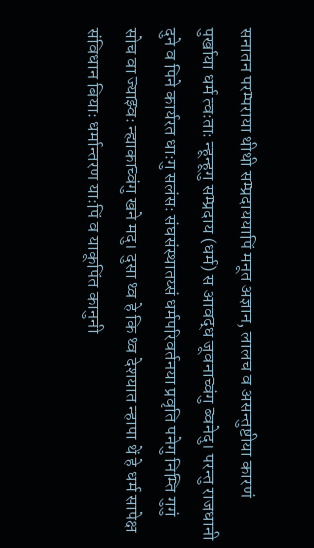सनातन परम्पराया थीथी सम्प्रदाययापिं मनूत अज्ञान, लालच व असन्तुष्टीया कारणं पुर्खाया धर्म त्वःताः न्हून्हूगु सम्प्रदाय (धर्म) स आवद्ध जूवनाच्वंगु ब्वनेदु। परन्तु राजधानी दुने व पिने कार्यरत धाःगु सलंसः संघसंस्थातय्सं धर्मपरिवर्तनया प्रवृति पनेगु निम्ति गुगुं सोच वा ज्याझ्वः न्ह्याकाच्वंगु खने मदु। दुसा थ्व हे कि थ्व देशयात न्हापा थें हे धर्म सापेक्ष संविधान बियाः धर्मान्तरण याःपिं व याकूपिंत कानुनी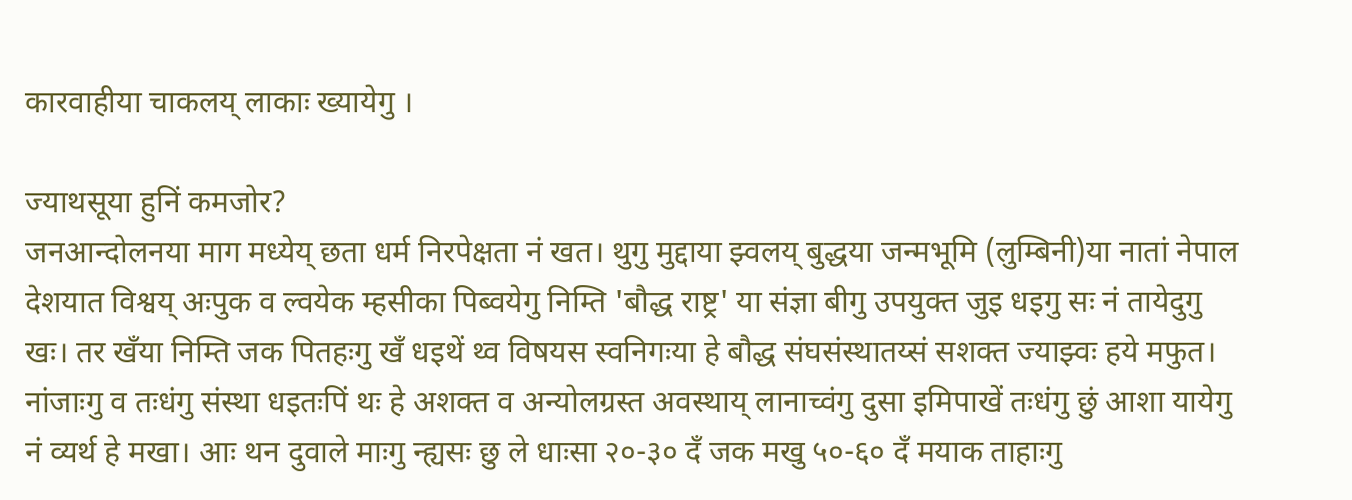कारवाहीया चाकलय् लाकाः ख्यायेगु ।

ज्याथसूया हुनिं कमजोर?
जनआन्दोलनया माग मध्येय् छता धर्म निरपेक्षता नं खत। थुगु मुद्दाया झ्वलय् बुद्धया जन्मभूमि (लुम्बिनी)या नातां नेपाल देशयात विश्वय् अःपुक व ल्वयेक म्हसीका पिब्वयेगु निम्ति 'बौद्ध राष्ट्र' या संज्ञा बीगु उपयुक्त जुइ धइगु सः नं तायेदुगु खः। तर खँया निम्ति जक पितहःगु खँ धइथें थ्व विषयस स्वनिगःया हे बौद्ध संघसंस्थातय्सं सशक्त ज्याझ्वः हये मफुत। नांजाःगु व तःधंगु संस्था धइतःपिं थः हे अशक्त व अन्योलग्रस्त अवस्थाय् लानाच्वंगु दुसा इमिपाखें तःधंगु छुं आशा यायेगु नं व्यर्थ हे मखा। आः थन दुवाले माःगु न्ह्यसः छु ले धाःसा २०-३० दँ जक मखु ५०-६० दँ मयाक ताहाःगु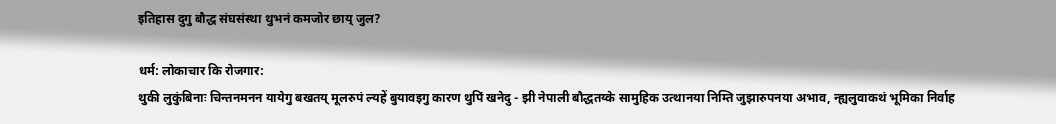इतिहास दुगु बौद्ध संघसंस्था थुभनं कमजोर छाय् जुल?

धर्म: लोकाचार कि रोजगार:
थुकी लुकुंबिनाः चिन्तनमनन यायेगु बखतय् मूलरुपं ल्यहें बुयावइगु कारण थुपिं खनेदु - झी नेपाली बौद्धतय्के सामुहिक उत्थानया निम्ति जुझारुपनया अभाव, न्ह्यलुवाकथं भूमिका निर्वाह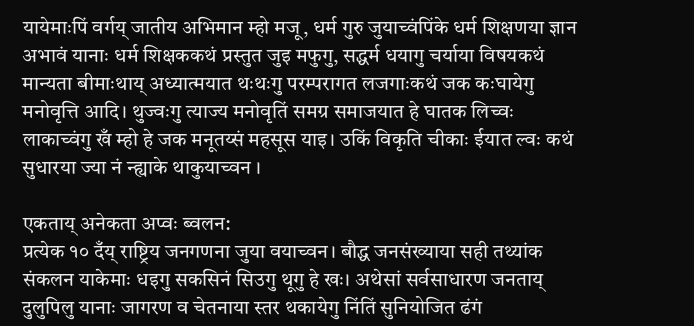यायेमाःपिं वर्गय् जातीय अभिमान म्हो मजू, धर्म गुरु जुयाच्वंपिंके धर्म शिक्षणया ज्ञान अभावं यानाः धर्म शिक्षककथं प्रस्तुत जुइ मफुगु, सद्धर्म धयागु चर्याया विषयकथं मान्यता बीमाःथाय् अध्यात्मयात थःथःगु परम्परागत लजगाःकथं जक कःघायेगु मनोवृत्ति आदि। थुज्वःगु त्याज्य मनोवृतिं समग्र समाजयात हे घातक लिच्वः लाकाच्वंगु खँ म्हो हे जक मनूतय्सं महसूस याइ। उकिं विकृति चीकाः ईयात ल्वः कथं सुधारया ज्या नं न्ह्याके थाकुयाच्वन ।

एकताय् अनेकता अप्वः ब्वलन:
प्रत्येक १० दँय् राष्ट्रिय जनगणना जुया वयाच्वन। बौद्ध जनसंख्याया सही तथ्यांक संकलन याकेमाः धइगु सकसिनं सिउगु थूगु हे खः। अथेसां सर्वसाधारण जनताय् दुलुपिलु यानाः जागरण व चेतनाया स्तर थकायेगु निंतिं सुनियोजित ढंगं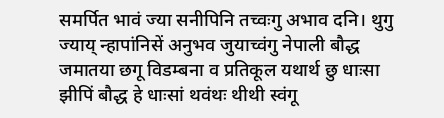समर्पित भावं ज्या सनीपिनि तच्वःगु अभाव दनि। थुगु ज्याय् न्हापांनिसें अनुभव जुयाच्वंगु नेपाली बौद्ध जमातया छगू विडम्बना व प्रतिकूल यथार्थ छु धाःसा झीपिं बौद्ध हे धाःसां थवंथः थीथी स्वंगू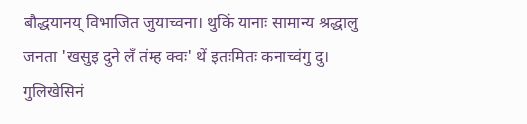बौद्धयानय् विभाजित जुयाच्वना। थुकिं यानाः सामान्य श्रद्धालु जनता 'खसुइ दुने लँ तंम्ह क्वः' थें इतःमितः कनाच्वंगु दु। गुलिखेसिनं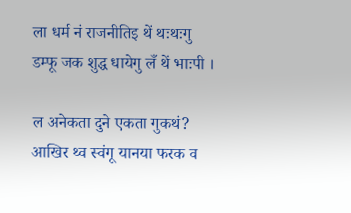ला धर्म नं राजनीतिइ थें थःथःगु डम्फू जक शुद्ध धायेगु लँ थें भाःपी ।

ल अनेकता दुने एकता गुकथं?
आखिर थ्व स्वंगू यानया फरक व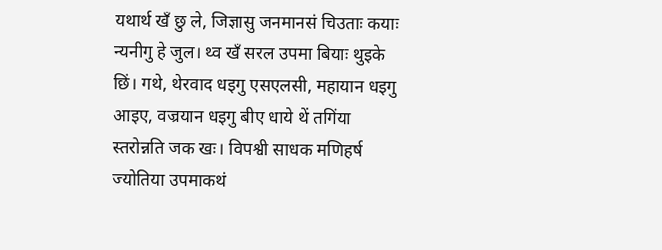यथार्थ खँ छु ले, जिज्ञासु जनमानसं चिउताः कयाः न्यनीगु हे जुल। थ्व खँ सरल उपमा बियाः थुइके छिं। गथे, थेरवाद धइगु एसएलसी, महायान धइगु आइए, वज्रयान धइगु बीए धाये थें तगिंया स्तरोन्नति जक खः। विपश्वी साधक मणिहर्ष ज्योतिया उपमाकथं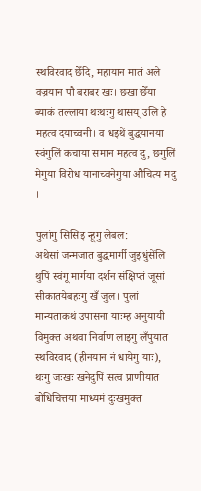स्थविरवाद छेँदि, महायान मातं अले वज्रयान पौ बराबर खः। छखा छेँया ब्याकं तल्लाया थःथःगु थासय् उलि हे महत्व दयाच्वनी। व धइथें बुद्धयानया स्वंगुलिं कचाया समान महत्व दु, छगुलिं मेगुया विरोध यानाच्वनेगुया औचित्य मदु ।

पुलांगु सिसिइ न्हूगु लेबल:
अथेसां जन्मजात बुद्धमार्गी जुइधुंसेंलि थुपिं स्वंगू मार्गया दर्शन संक्षिप्तं जूसां सीकातयेबहःगु खँ जुल। पुलां मान्यताकथं उपासना याःम्ह अनुयायी विमुक्त अथवा निर्वाण लाइगु लँपुयात स्थविरवाद (हीनयान नं धायेगु याः), थःगु जःखः खनेदुपिं सत्व प्राणीयात बोधिचित्तया माध्यमं दुःखमुक्त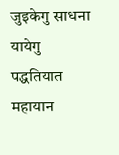जुइकेगु साधना यायेगु पद्धतियात महायान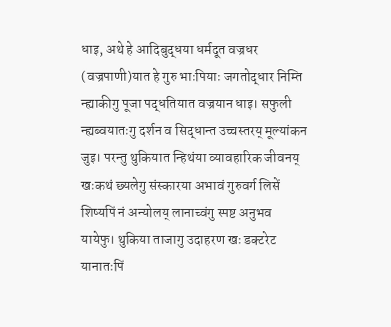धाइ, अथे हे आदिबुद्धया धर्मदूत वज्रधर (वज्रपाणी)यात हे गुरु भाःपियाः जगतोद्धार निम्ति न्ह्याकीगु पूजा पद्धतियात वज्रयान धाइ। सफुली न्ह्यब्वयातःगु दर्शन व सिद्धान्त उच्चस्तरय् मूल्यांकन जुइ। परन्तु थुकियात न्हिथंया व्यावहारिक जीवनय् खःकथं छ्यलेगु संस्कारया अभावं गुरुवर्ग लिसें शिष्यपिं नं अन्योलय् लानाच्वंगु स्पष्ट अनुभव यायेफु। थुकिया ताजागु उदाहरण खः डक्टरेट यानातःपिं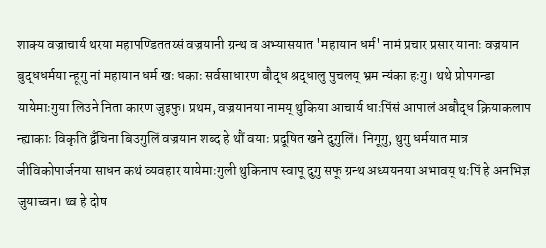शाक्य वज्राचार्य थरया महापण्डिततय्सं वज्रयानी ग्रन्थ व अभ्यासयात 'महायान धर्म' नामं प्रचार प्रसार यानाः वज्रयान बुद्धधर्मया न्हूगु नां महायान धर्म खः धकाः सर्वसाधारण बौद्ध श्रद्धालु पुचलय् भ्रम न्यंका हःगु। थथे प्रोपगन्डा यायेमाःगुया लिउने निता कारण जुइफु। प्रथम, वज्रयानया नामय् थुकिया आचार्य धाःपिंसं आपालं अबौद्ध क्रियाकलाप न्ह्याकाः विकृति द्वँचिना बिउगुलिं वज्रयान शब्द हे थौं वयाः प्रदूषित खने दुगुलिं। निगूगु, थुगु धर्मयात मात्र जीविकोपार्जनया साधन कथं व्यवहार यायेमाःगुली थुकिनाप स्वापू दुगु सफू ग्रन्थ अध्ययनया अभावय् थःपिं हे अनभिज्ञ जुयाच्वन। थ्व हे दोष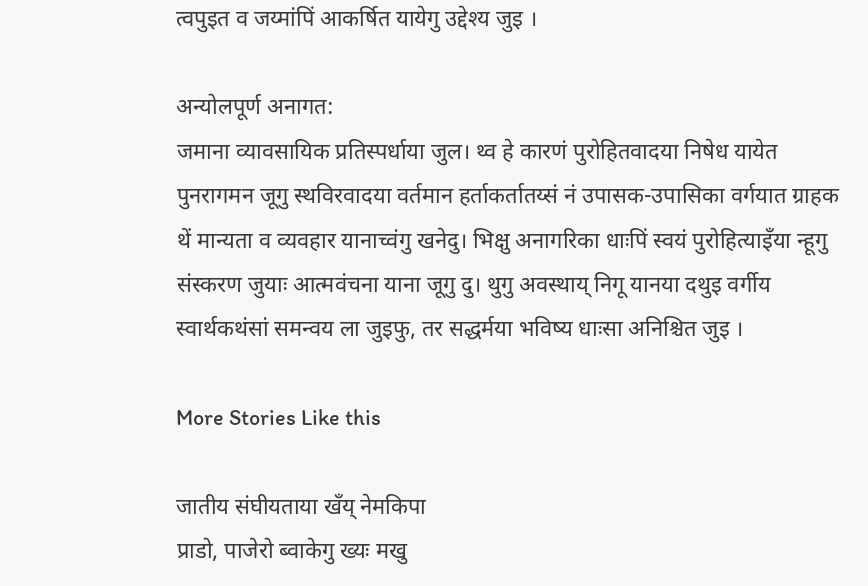त्वपुइत व जय्मांपिं आकर्षित यायेगु उद्देश्य जुइ ।

अन्योलपूर्ण अनागत:
जमाना व्यावसायिक प्रतिस्पर्धाया जुल। थ्व हे कारणं पुरोहितवादया निषेध यायेत पुनरागमन जूगु स्थविरवादया वर्तमान हर्ताकर्तातय्सं नं उपासक-उपासिका वर्गयात ग्राहक थें मान्यता व व्यवहार यानाच्वंगु खनेदु। भिक्षु अनागरिका धाःपिं स्वयं पुरोहित्याइँया न्हूगु संस्करण जुयाः आत्मवंचना याना जूगु दु। थुगु अवस्थाय् निगू यानया दथुइ वर्गीय स्वार्थकथंसां समन्वय ला जुइफु, तर सद्धर्मया भविष्य धाःसा अनिश्चित जुइ ।

More Stories Like this

जातीय संघीयताया खँय् नेमकिपा
प्राडो, पाजेरो ब्वाकेगु ख्यः मखु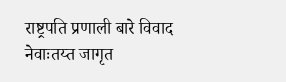राष्ट्रपति प्रणाली बारे विवाद
नेवाःतय्त जागृत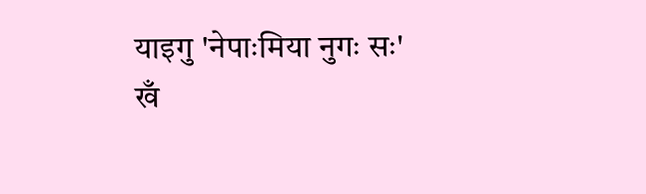याइगु 'नेपाःमिया नुगः सः'
खँ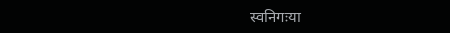स्वनिगःया